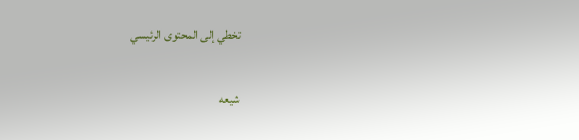تخطي إلى المحتوى الرئيسي

شيعه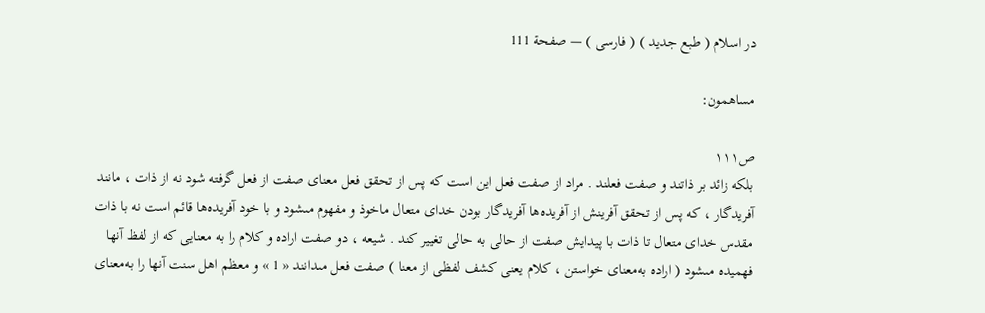در اسلام ( طبع جديد ) ( فارسى ) — صفحة 111

مساهمون:

ص١١١
بلكه زائد بر ذاتند و صفت فعلند . مراد از صفت فعل اين است كه پس از تحقق فعل معناى صفت از فعل گرفته شود نه از ذات ، مانند آفريدگار ، كه پس از تحقق آفرينش از آفريده‌ها آفريدگار بودن خداى متعال ماخوذ و مفهوم مىشود و با خود آفريده‌ها قائم است نه با ذات مقدس خداى متعال تا ذات با پيدايش صفت از حالى به حالى تغيير كند . شيعه ، دو صفت اراده و كلام را به معنايى كه از لفظ آنها فهميده مىشود ( اراده به‌معناى خواستن ، كلام يعنى كشف لفظى از معنا ) صفت فعل مىدانند « 1 » و معظم اهل سنت آنها را به‌معناى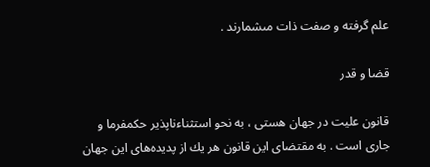علم گرفته و صفت ذات مىشمارند .

قضا و قدر

قانون عليت در جهان هستى ، به نحو استثناءناپذير حكمفرما و جارى است . به مقتضاى اين قانون هر يك از پديده‌هاى اين جهان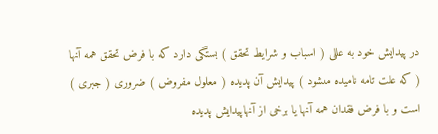در پيدايش خود به عللى ( اسباب و شرايط تحقق ) بستگى دارد كه با فرض تحقق همه آنها ( كه علت تامه ناميده مىشود ) پيدايش آن پديده ( معلول مفروض ) ضرورى ( جبرى ) است و با فرض فقدان همه آنها يا برخى از آنهاپيدايش پديده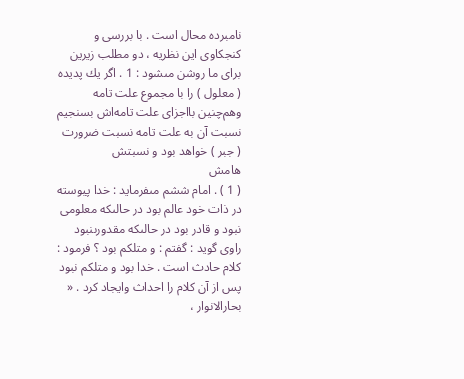نامبرده محال است . با بررسى و كنجكاوى اين نظريه ، دو مطلب زيرين براى ما روشن مىشود : 1 . اگر يك پديده ( معلول ) را با مجموع علت تامه وهم‌چنين بااجزاى علت تامه‌اش بسنجيم نسبت آن به علت تامه نسبت ضرورت ( جبر ) خواهد بود و نسبتش
هامش
( 1 ) . امام ششم مىفرمايد : خدا پيوسته در ذات خود عالم بود در حالىكه معلومى نبود و قادر بود در حالىكه مقدورىنبود راوى گويد : گفتم : و متلكم بود ؟ فرمود : كلام حادث است . خدا بود و متلكم نبود پس از آن كلام را احداث وايجاد كرد . « بحارالانوار ،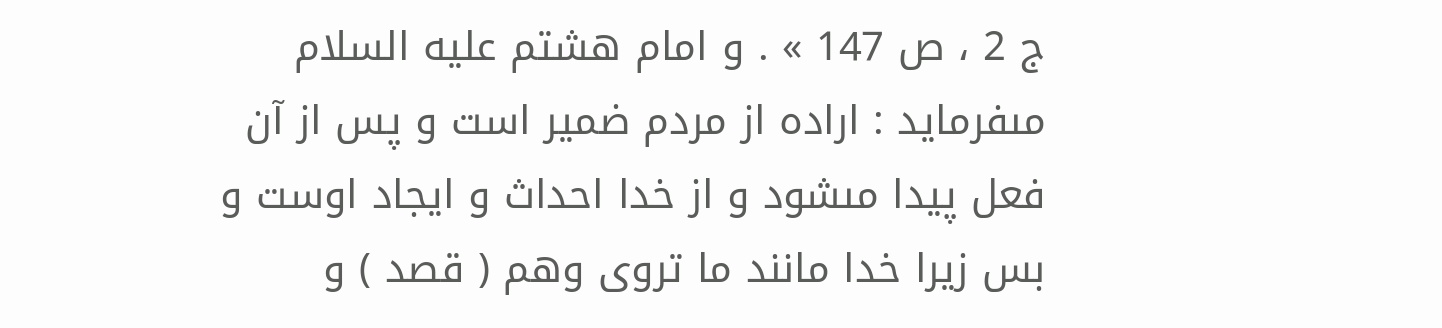ج 2 ، ص 147 » . و امام هشتم عليه السلام مىفرمايد : اراده از مردم ضمير است و پس از آن فعل پيدا مىشود و از خدا احداث و ايجاد اوست و بس زيرا خدا مانند ما تروى وهم ( قصد ) و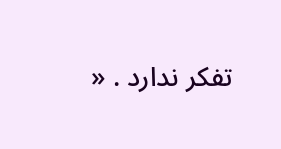تفكر ندارد . «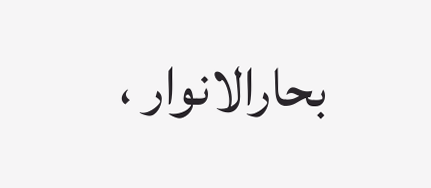بحارالانوار ،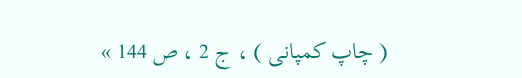( چاپ كمپانى ) ، ج 2 ، ص 144 »